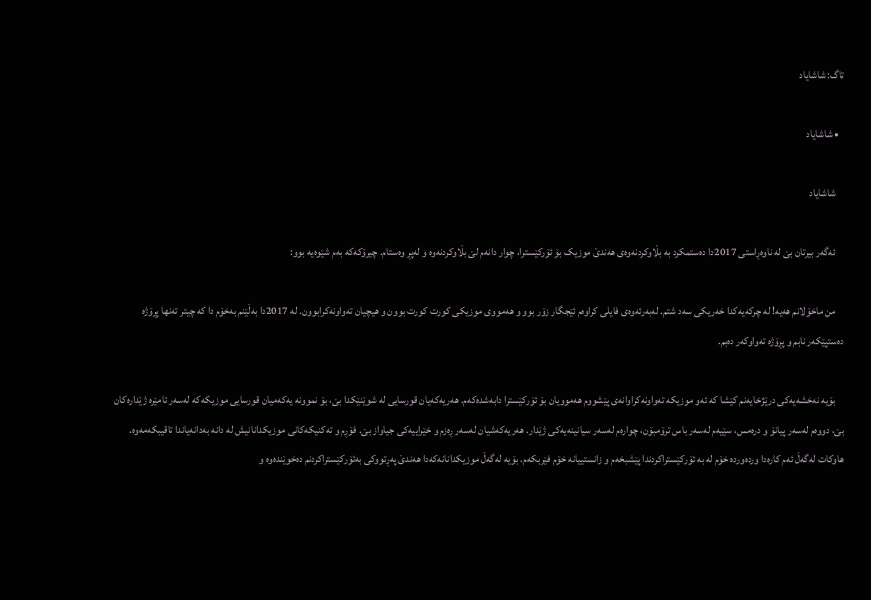تاگ: شاشایاد

  • شاشایاد

    شاشایاد

    ئەگەر بیرتان بێ لە ناوەڕاستی 2017دا دەستمکرد بە بڵاوکردنەوەی هەندێ موزیک بۆ ئۆرکێسترا، چوار دانەم لێ بڵاوکردنەوە و لەپڕ وەستام. چیرۆکەکە بەم شێوەیە بوو:

    من ماخۆلانم هەیە! لە چرکەیەکدا خەریکی سەد شتم. لەبەرئەوەی فایلی کراوەم ئێجگار زۆر بوو و هەمووی موزیکی کورت کورت بوون و هیچیان تەواونەکرابوون. لە 2017دا بەڵێنم بەخۆم دا کە چیتر تەنها پڕۆژە دەستپێکەر نابم و پڕۆژە تەواوکەر دەبم.

    بۆیە نەخشەیەکی درێژخایەنم کێشا کە ئەو موزیکە تەواونەکراوانەی پێشووم هەموویان بۆ ئۆرکێسترا دابەشدەکەم. هەریەکەیان قورسایی لە شوێنێکدا بێ، بۆ نموونە یەکەمیان قورسایی موزیکەکە لەسەر ئامێرە ژێدارەکان بێ، دووەم لەسەر پیانۆ و درەمس، سێیەم لەسەر باس ترۆمبۆن، چوارەم لەسەر سیانینەیەکی ژێدار. هەریەکەشیان لەسەر ڕەزم و خێراییەکی جیاواز بێ. فۆڕم و تەکنیکەکانی موزیکدانانیش لە دانە بەدانەیاندا تاقیبکەمەوە. هاوکات لەگەڵ ئەم کارەدا وردەوردە خۆم لە بە ئۆرکێستراکردندا پێشبخەم و زانستییانە خۆم فێربکەم. بۆیە لەگەڵ موزیکدانانەکەدا هەندێ پەڕتووکی بەئۆرکێستراکردنم دەخوێندەوە و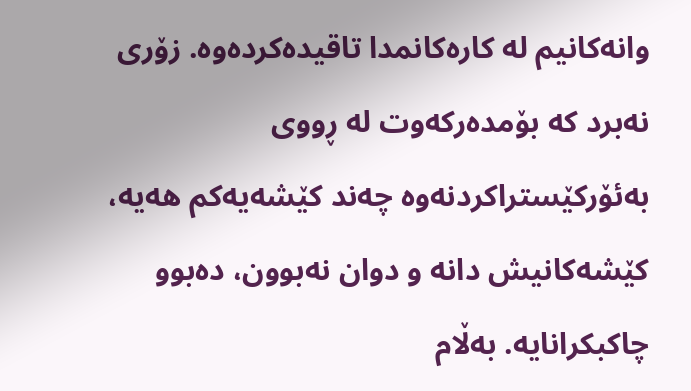وانەکانیم لە کارەکانمدا تاقیدەکردەوە. زۆری نەبرد کە بۆمدەرکەوت لە ڕووی بەئۆرکێستراکردنەوە چەند کێشەیەکم هەیە، کێشەکانیش دانە و دوان نەبوون، دەبوو چاکبکرانایە. بەڵام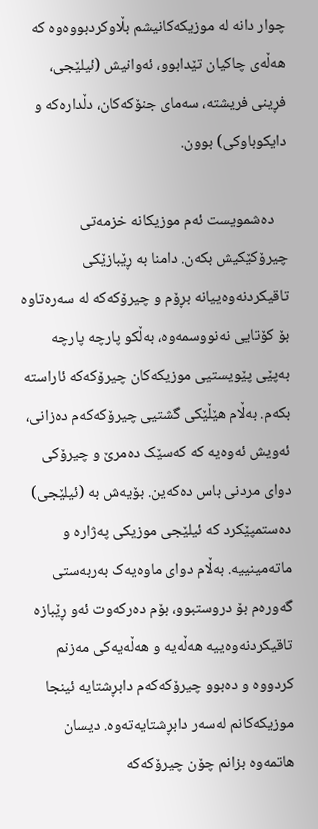چوار دانە لە موزیکەکانیشم بڵاوکردبووەوە کە هەڵەی چاکیان تێدابوو، ئەوانیش (ئیلێجی، فڕینی فریشتە، سەمای جنۆکەکان، دڵدارەکە و دایکوباوکی) بوون.

    دەشمویست ئەم موزیکانە خزمەتی چیرۆکێکیش بکەن. دامنا بە ڕێبازێکی تاقیکردنەوەییانە بڕۆم و چیرۆکەکە لە سەرەتاوە بۆ کۆتایی نەنووسمەوە، بەڵکو پارچە پارچە بەپێی پێویستیی موزیکەکان چیرۆکەکە ئاراستە بکەم. بەڵام هێڵێکی گشتیی چیرۆکەکەم دەزانی، ئەویش ئەوەیە کە کەسێک دەمرێ و چیرۆکی دوای مردنی باس دەکەین. بۆیەش بە (ئیلێجی) دەستمپێکرد کە ئیلێجی موزیکی پەژارە و ماتەمینییە. بەڵام دوای ماوەیەک بەربەستی گەورەم بۆ دروستبوو، بۆم دەرکەوت ئەو ڕێبازە تاقیکردنەوەییە هەڵەیە و هەڵەیەکی مەزنم کردووە و دەبوو چیرۆکەکەم دابڕشتایە ئینجا موزیکەکانم لەسەر دابڕشتایەتەوە. دیسان هاتمەوە بزانم چۆن چیرۆکەکە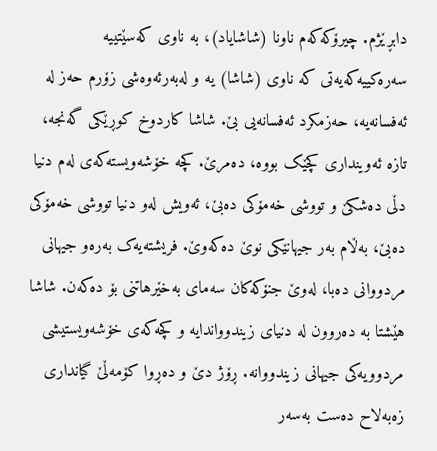دابڕێژم. چیرۆکەکەم ناونا (شاشایاد)، بە ناوی کەسێتییە سەرەکییەکەیەتی کە ناوی (شاشا) یە و لەبەرئەوەشی زۆرم حەز لە ئەفسانەیە، حەزمکرد ئەفسانەیی بێ. شاشا کاردوخ کوڕێکی گەنجە، تازە ئەوینداری کچێک بووە، دەمرێ. کچە خۆشەویستەکەی لەم دنیا دڵی دەشکێ و تووشی خەمۆکی دەبێ، ئەویش لەو دنیا تووشی خەمۆکی دەبێ، بەڵام بەر جیهانێکی نوێ دەکەوێ. فریشتەیەک بەرەو جیهانی مردووانی دەبا، لەوێ جنۆکەکان سەمای بەخێرهاتنی بۆ دەکەن. شاشا هێشتا بە دەروون لە دنیای زیندوواندایە و کچەکەی خۆشەویستیشی مردوویەکی جیهانی زیندووانە. ڕۆژ دێ و دەڕوا کۆمەڵێ گیانداری زەبەلاح دەست بەسەر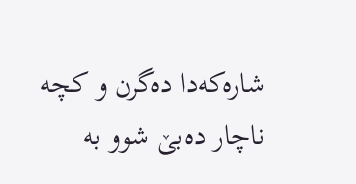شارەکەدا دەگرن و کچە ناچار دەبێ شوو بە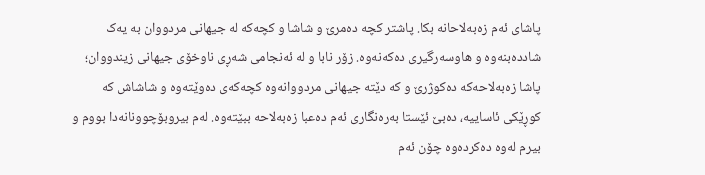پاشای ئەم زەبەلاحانە بکا. پاشتر کچە دەمرێ و شاشا و کچەکە لە جیهانی مردووان بە یەک شاددەبنەوە و هاوسەرگیری دەکەنەوە. زۆر نابا و لە ئەنجامی شەڕی ناوخۆی جیهانی زیندووان؛ پاشا زەبەلاحەکە دەکوژرێ و کە دێتە جیهانی مردووانەوە کچەکەی دەوێتەوە و شاشاش کە کوڕێکی ئاساییە، دەبێ ئێستا بەرەنگاری ئەم دەعبا زەبەلاحە ببێتەوە. لەم بیروبۆچوونانەدا بووم و بیرم لەوە دەکردەوە چۆن ئەم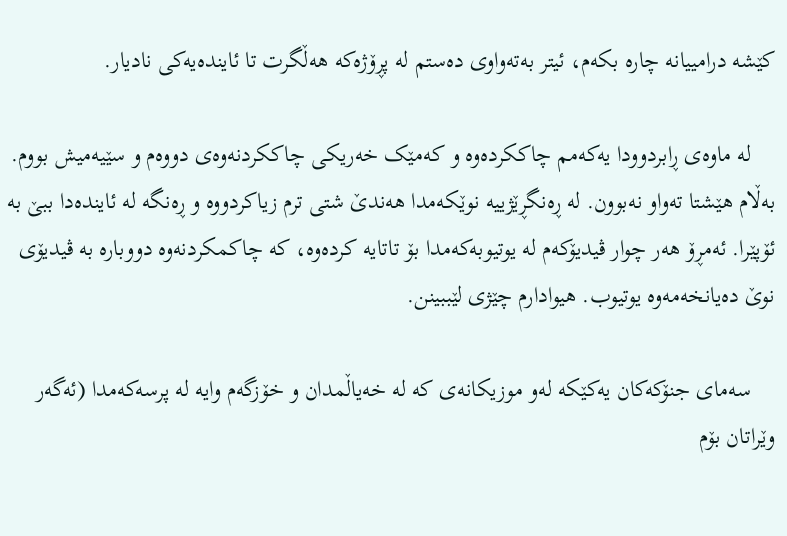کێشە درامییانە چارە بکەم، ئیتر بەتەواوی دەستم لە پڕۆژەکە هەڵگرت تا ئایندەیەکی نادیار.

    لە ماوەی ڕابردوودا یەکەمم چاککردەوە و کەمێک خەریکی چاککردنەوەی دووەم و سێیەمیش بووم. بەڵام هێشتا تەواو نەبوون. لە ڕەنگڕێژییە نوێکەمدا هەندێ شتی ترم زیاکردووە و ڕەنگە لە ئایندەدا ببێ بە ئۆپێرا. ئەمڕۆ هەر چوار ڤیدیۆکەم لە یوتیوبەکەمدا بۆ تاتایە کردەوە، کە چاکمکردنەوە دووبارە بە ڤیدیۆی نوێ دەیانخەمەوە یوتیوب. هیوادارم چێژی لێببینن.

    سەمای جنۆکەکان یەکێکە لەو موزیکانەی کە لە خەیاڵمدان و خۆزگەم وایە لە پرسەکەمدا (ئەگەر وێراتان بۆم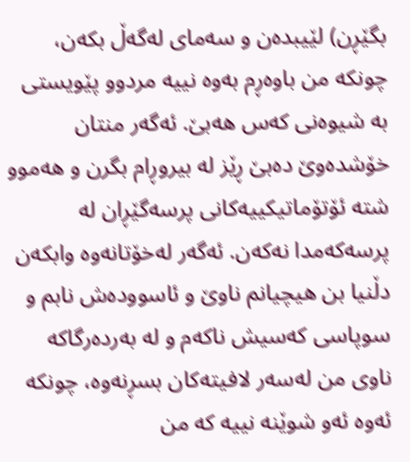بگێڕن) لێیبدەن و سەمای لەگەڵ بکەن، چونکە من باوەڕم بەوە نییە مردوو پێویستی بە شیوەنی کەس هەبێ. ئەگەر منتان خۆشدەوێ دەبێ ڕێز لە بیروڕام بگرن و هەموو شتە ئۆتۆماتیکییەکانی پرسەگێڕان لە پرسەکەمدا نەکەن. ئەگەر لەخۆتانەوە وابکەن دڵنیا بن هیچیانم ناوێ و ئاسوودەش نابم و سوپاسی کەسیش ناکەم و لە بەردەرگاکە ناوی من لەسەر لافیتەکان بسڕنەوە، چونکە ئەوە ئەو شوێنە نییە کە من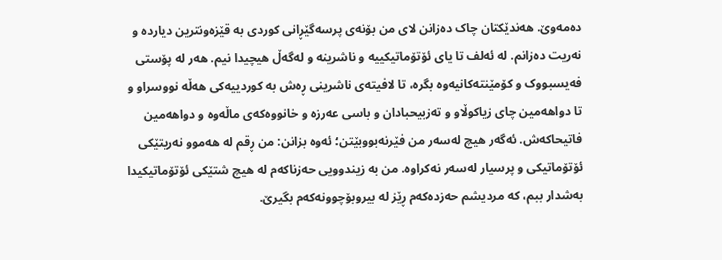دەمەوێ. هەندێکتان چاک دەزانن لای من بۆنەی پرسەگێڕانی کوردی بە قێزەونترین دیاردە و نەریت دەزانم. لە ئەلف تا یای ئۆتۆماتیکییە و ناشرینە و لەگەڵ هیچیدا نیم. هەر لە پۆستی فەیسبووک و کۆمێنتەکانیەوە بگرە، تا لافیتەی ناشرینی ڕەش بە کوردییەکی هەڵە نووسراو و تا دواهەمین چای زیاکوڵاو و تەزبیحبادان و باسی عەرزە و خانووەکەی ماڵەوە و دواهەمین فاتیحاکەش. ئەگەر هیچ لەسەر من فێرنەبووبێتن؛ ئەوە بزانن: من ڕقم لە هەموو نەریتێکی ئۆتۆماتیکی و پرسیار لەسەر نەکراوە. من بە زیندوویی حەزناکەم لە هیچ شتێکی ئۆتۆماتیکیدا بەشدار ببم، کە مردیشم حەزدەکەم ڕێز لە بیروبۆچوونەکەم بگیرێ.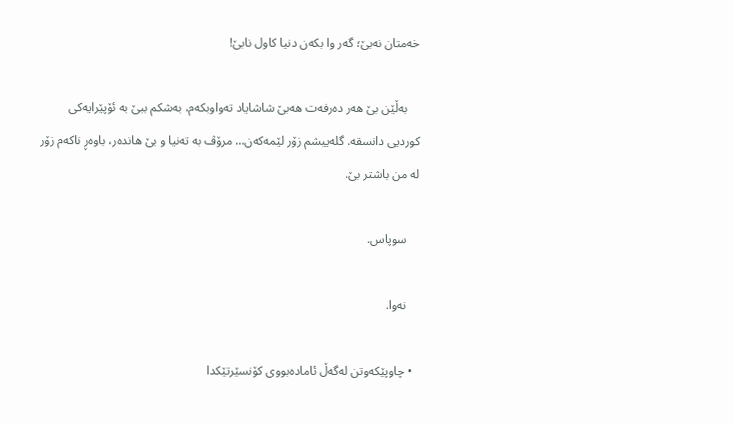خەمتان نەبێ؛ گەر وا بکەن دنیا کاول نابێ!

    بەڵێن بێ هەر دەرفەت هەبێ شاشایاد تەواوبکەم، بەشکم ببێ بە ئۆپێرایەکی کوردیی دانسقە. گلەییشم زۆر لێمەکەن… مرۆڤ بە تەنیا و بێ هاندەر، باوەڕ ناکەم زۆر لە من باشتر بێ.

    سوپاس.

    نەوا.

  • چاوپێکەوتن لەگەڵ ئامادەبووی کۆنسێرتێکدا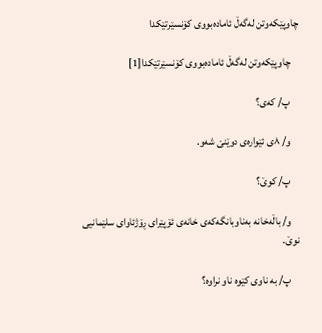چاوپێکەوتن لەگەڵ ئامادەبووی کۆنسێرتێکدا

    چاوپێکەوتن لەگەڵ ئامادەبووی کۆنسێرتێکدا[1]

    پ/ کەی؟

    و/ ٨ی ئێوارەی دوێنێ شەو.

    پ/ کوێ؟

    و/ باڵەخانە بەناوبانگەکەی خانەی ئۆپێرای ڕۆژئاوای سلێمانیی نوێ.

    پ/ بە ناوی کێوە ناو نراوە؟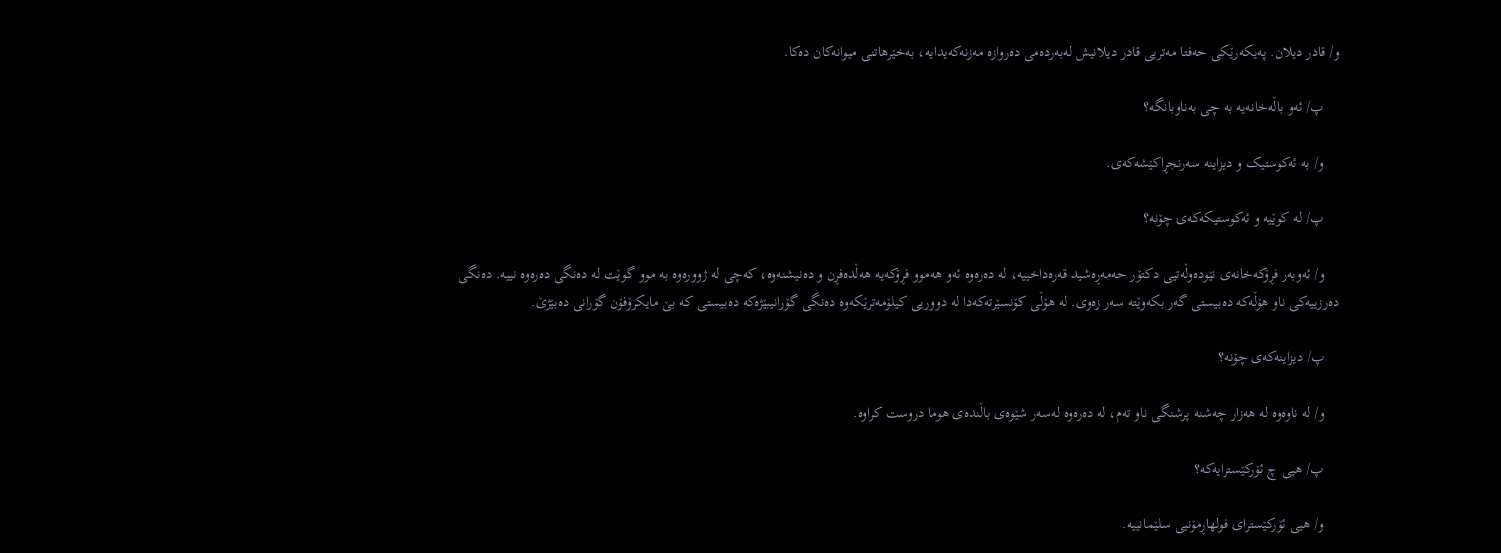و/ قادر دیلان. پەیکەرێکی حەفتا مەتریی قادر دیلانیش لەبەردەمی دەروازە مەزنەکەیدایە، بەخێرهاتنی میوانەکان دەکا.

    پ/ ئەو باڵەخانەیە بە چی بەناوبانگە؟

    و/ بە ئەکوستیک و دیزاینە سەرنجڕاکێشەکەی.

    پ/ لە کوێیە و ئەکوستیکەکەی چۆنە؟

    و/ ئەوبەر فڕۆکەخانەی نێودەوڵەتیی دکتۆر حەمەڕەشید قەرەداخییە، لە دەرەوە ئەو هەموو فڕۆکەیە هەڵدەفڕن و دەنیشنەوە، کەچی لە ژوورەوە بە موو گوێت لە دەنگی دەرەوە نییە. دەنگی دەرزییەکی ناو هۆڵەکە دەبیستی گەر بکەوێتە سەر زەوی. لە هۆڵی کۆنسێرتەکەدا لە دووریی کیلۆمەترێکەوە دەنگی گۆرانیبێژەکە دەبیستی کە بێ مایکرۆفۆن گۆرانی دەبێژێ.

    پ/ دیزاینەکەی چۆنە؟

    و/ لە ناوەوە لە هەزار چەشنە پرشنگی ناو تەم، لە دەرەوە لەسەر شێوەی باڵندەی هوما دروست کراوە.

    پ/ هیی چ ئۆرکێسترایەکە؟

    و/ هیی ئۆرکێسترای فولهاڕمۆنیی سلێمانییە.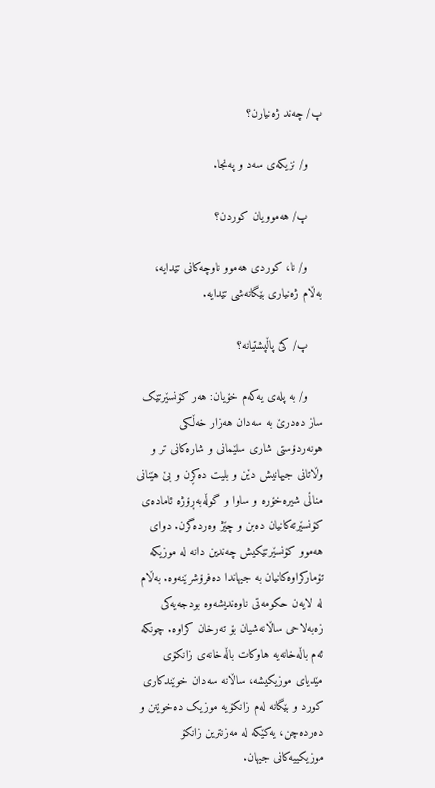پ/ چەند ژەنیارن؟

    و/ نزیکەی سەد و پەنجا.

    پ/ هەموویان کوردن؟

    و/ نا، کوردی هەموو ناوچەکانی تێدایە، بەڵام ژەنیاری بێگانەشی تێدایە.

    پ/ کێ پاڵپشتیانە؟

    و/ بە پلەی یەکەم خۆیان: هەر کۆنسێرتێک ساز دەدرێ بە سەدان هەزار خەڵکی هونەردۆستی شاری سلێمانی و شارەکانی تر و وڵاتانی جیهانیش دێن و بلیت دەکڕن و بێ هێنانی مناڵی شیرەخۆرە و ساوا و گوڵەبەڕۆژە ئامادەی کۆنسێرتەکانیان دەبن و چێژ وەردەگرن. دوای هەموو کۆنسێرتێکیش چەندین دانە لە موزیکە تۆمارکراوەکانیان بە جیهاندا دەفرۆشرێنەوە. بەڵام لە لایەن حکومەتی ناوەندیشەوە بودجەیەکی زەبەلاحی ساڵانەشیان بۆ تەرخان کراوە. چونکە ئەم باڵەخانەیە هاوکات باڵەخانەی زانکۆی مێدیای موزیکیشە، ساڵانە سەدان خوێندکاری کورد و بێگانە لەم زانکۆیە موزیک دەخوێنن و دەردەچن، یەکێکە لە مەزنترین زانکۆ موزیکییەکانی جیهان.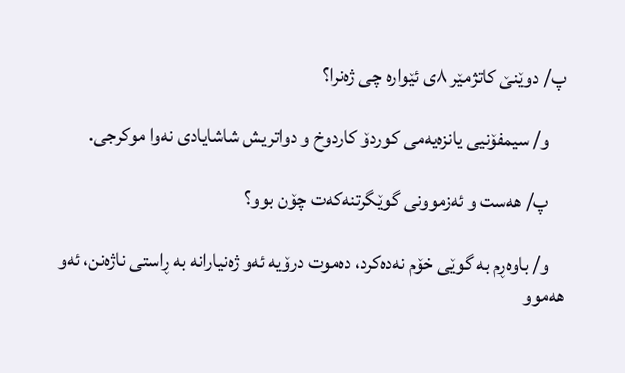پ/ دوێنێ کاتژمێر ٨ی ئێوارە چی ژەنرا؟

    و/ سیمفۆنیی یانزەیەمی کوردۆ کاردوخ و دواتریش شاشایادی نەوا موکرجی.

    پ/ هەست و ئەزموونی گوێگرتنەکەت چۆن بوو؟

    و/ باوەڕم بە گوێی خۆم نەدەکرد، دەموت درۆیە ئەو ژەنیارانە بە ڕاستی ناژەنن، ئەو هەموو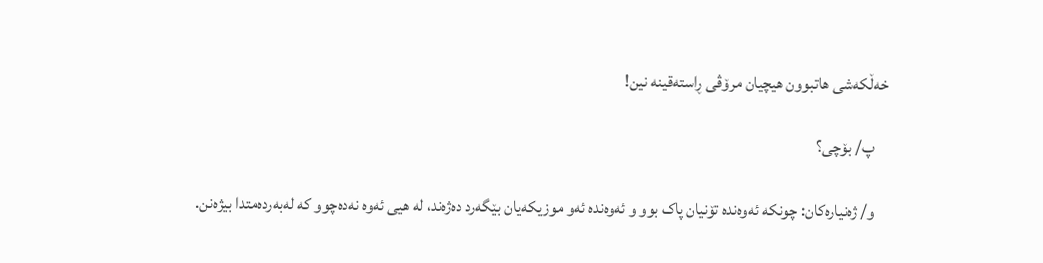خەڵکەشی هاتبوون هیچیان مرۆڤی ڕاستەقینە نین!

    پ/ بۆچی؟

    و/ ژەنیارەکان: چونکە ئەوەندە تۆنیان پاک بوو و ئەوەندە ئەو موزیکەیان بێگەرد دەژەند، لە هیی ئەوە نەدەچوو کە لەبەردەمتدا بیژەنن.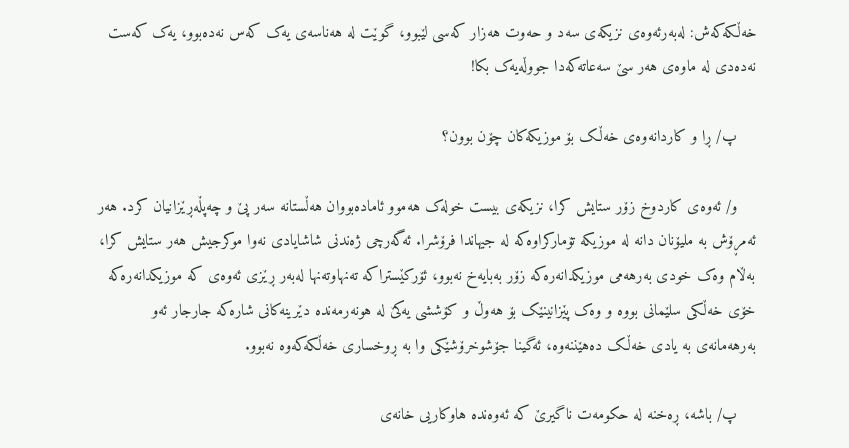خەڵکەکەش: لەبەرئەوەی نزیکەی سەد و حەوت هەزار کەسی لێبوو، گوێت لە هەناسەی یەک کەس نەدەبوو، یەک کەست نەدەدی لە ماوەی هەر سێ سەعاتەکەدا جووڵەیەک بکا!

    پ/ ڕا و کاردانەوەی خەڵک بۆ موزیکەکان چۆن بوون؟

    و/ ئەوەی کاردوخ زۆر ستایش کرا، نزیکەی بیست خولەک هەموو ئامادەبووان هەڵستانە سەر پێ و چەپڵەڕێزانیان کرد. هەر ئەمڕۆش بە ملیۆنان دانە لە موزیکە تۆمارکراوەکە لە جیهاندا فرۆشرا. ئەگەرچی ژەندنی شاشایادی نەوا موکرجیش هەر ستایش کرا، بەڵام وەک خودی بەرهەمی موزیکدانەرەکە زۆر بەبایەخ نەبوو، ئۆرکێستراکە تەنهاوتەنها لەبەر ڕێزی ئەوەی کە موزیکدانەرەکە خۆی خەڵکی سلێمانی بووە و وەک پێزانینێک بۆ هەوڵ و کۆششی یەکێ لە هونەرمەندە دێرینەکانی شارەکە جارجار ئەو بەرهەمانەی بە یادی خەڵک دەهێننەوە، ئەگینا جۆشوخرۆشێکی وا بە ڕوخساری خەڵکەکەوە نەبوو.

    پ/ باشە، ڕەخنە لە حکومەت ناگیرێ کە ئەوەندە هاوکاریی خانەی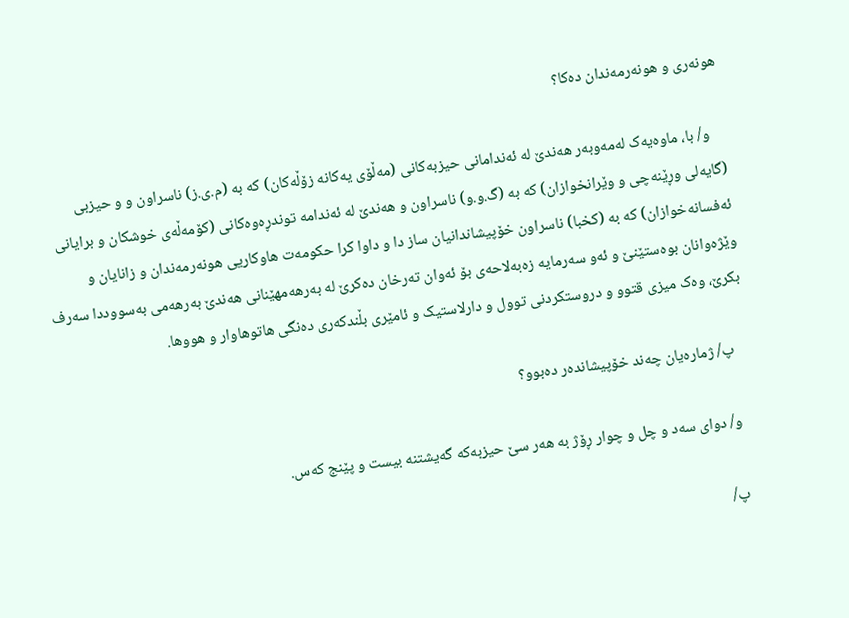هونەری و هونەرمەندان دەکا؟

    و/ با، ماوەیەک لەمەوبەر هەندێ لە ئەندامانی حیزبەکانی (مەڵۆی یەکانە زۆڵەکان) کە بە (م.ی.ز) ناسراون و و حیزبی (گایەلی وڕێنەچی و وێرانخوازان) کە بە (گ.و.و) ناسراون و هەندێ لە ئەندامە توندڕەوەکانی (کۆمەڵەی خوشکان و برایانی ئەفسانەخوازان) کە بە (کخبا) ناسراون خۆپیشاندانیان ساز دا و داوا کرا حکومەت هاوکاریی هونەرمەندان و زانایان و وێژەوانان بوەستێنێ و ئەو سەرمایە زەبەلاحەی بۆ ئەوان تەرخان دەکرێ لە بەرهەمهێنانی هەندێ بەرهەمی بەسووددا سەرف بکرێ، وەک میزی قتوو و دروستکردنی توول و دارلاستیک و ئامێری بڵندکەری دەنگی هاتوهاوار و هووها.

    پ/ ژمارەیان چەند خۆپیشاندەر دەبوو؟

    و/ دوای سەد و چل و چوار ڕۆژ بە هەر سێ حیزبەکە گەیشتنە بیست و پێنج کەس.

    پ/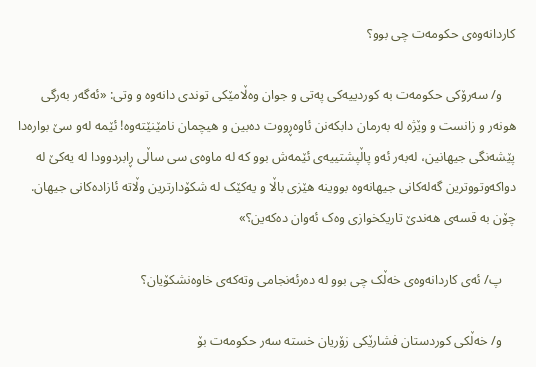کاردانەوەی حکومەت چی بوو؟

    و/ سەرۆکی حکومەت بە کوردییەکی پەتی و جوان وەڵامێکی توندی دانەوە و وتی: «ئەگەر بەرگی هونەر و زانست و وێژە لە بەرمان دابکەنن ئاوەڕووت دەبین و هیچمان نامێنێتەوە! ئێمە لەو سێ بوارەدا پێشەنگی جیهانین، لەبەر ئەو پاڵپشتییەی ئێمەش بوو کە لە ماوەی سی ساڵی ڕابردوودا لە یەکێ لە دواکەوتووترین گەلەکانی جیهانەوە بووینە هێزی باڵا و یەکێک لە شکۆدارترین وڵاتە ئازادەکانی جیهان. چۆن بە قسەی هەندێ تاریکخوازی وەک ئەوان دەکەین؟»

    پ/ ئەی کاردانەوەی خەڵک چی بوو لە دەرئەنجامی وتەکەی خاوەنشکۆیان؟

    و/ خەڵکی کوردستان فشارێکی زۆریان خستە سەر حکومەت بۆ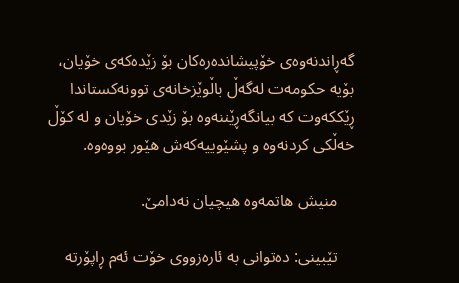گەڕاندنەوەی خۆپیشاندەرەکان بۆ زێدەکەی خۆیان، بۆیە حکومەت لەگەڵ باڵوێزخانەی توونەکستاندا ڕێککەوت کە بیانگەڕێننەوە بۆ زێدی خۆیان و لە کۆڵ خەڵکی کردنەوە و پشێوییەکەش هێور بووەوە.

    منیش هاتمەوە هیچیان نەدامێ.

    تێبینی: دەتوانی بە ئارەزووی خۆت ئەم ڕاپۆرتە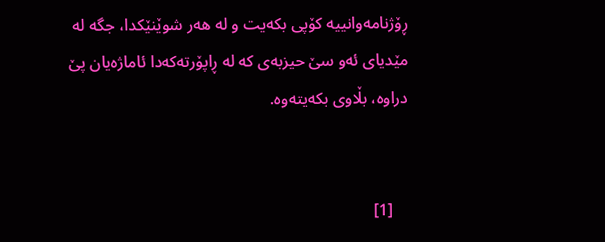ڕۆژنامەوانییە کۆپی بکەیت و لە هەر شوێنێکدا، جگە لە مێدیای ئەو سێ حیزبەی کە لە ڕاپۆرتەکەدا ئاماژەیان پێ دراوە، بڵاوی بکەیتەوە.


    [1]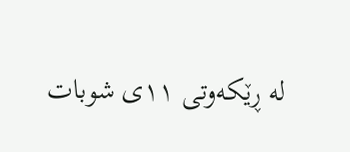لە ڕێکەوتی ١١ی شوبات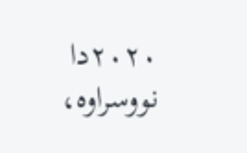٢٠٢٠دا نووسراوە،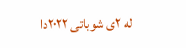لە ٢ی شوباتی ٢٠٢٢دا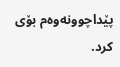پێداچوونەوەم بۆی کرد.